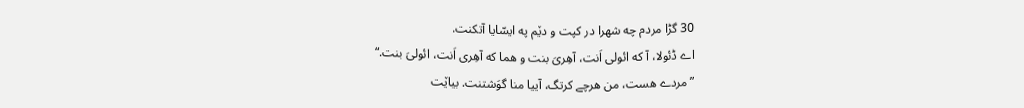30 گڑا مردم چه شهرا در کپت و دێم په ایسّایا آتکنت.
اے ڈئولا، آ که ائولی اَنت، آهِریَ بنت و هما که آهِری اَنت، ائولیَ بنت.“
”مردے هست، من هرچے کرتگ، آییا منا گوَشتنت. بیاێت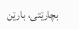بچارێتی، بارێن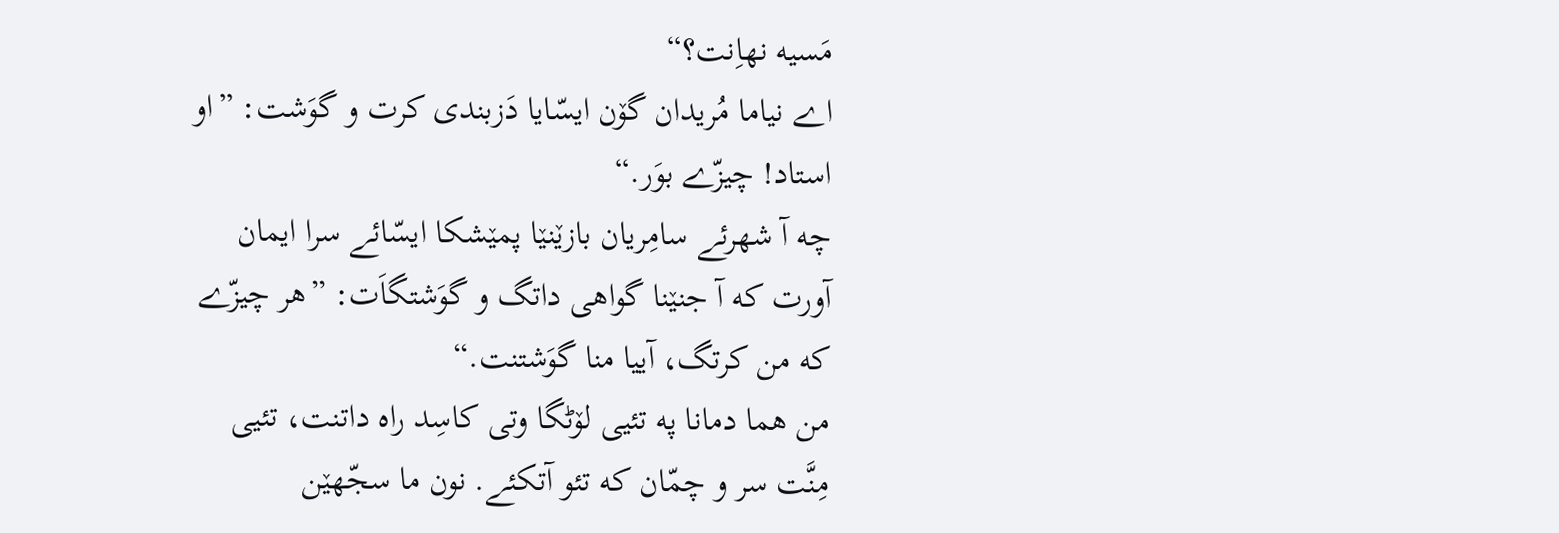مَسیه نهاِنت؟“
اے نیاما مُریدان گۆن ایسّایا دَزبندی کرت و گوَشت: ”او استاد! چیزّے بوَر.“
چه آ شهرئے سامِریان بازێنێا پمێشکا ایسّائے سرا ایمان آورت که آ جنێنا گواهی داتگ و گوَشتگاَت: ”هر چیزّے که من کرتگ، آییا منا گوَشتنت.“
من هما دمانا په تئیی لۆٹگا وتی کاسِد راه داتنت، تئیی مِنَّت سر و چمّان که تئو آتکئے. نون ما سجّهێن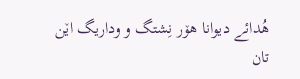هُدائے دیوانا هۆر نِشتگ و وداریگ اێن تان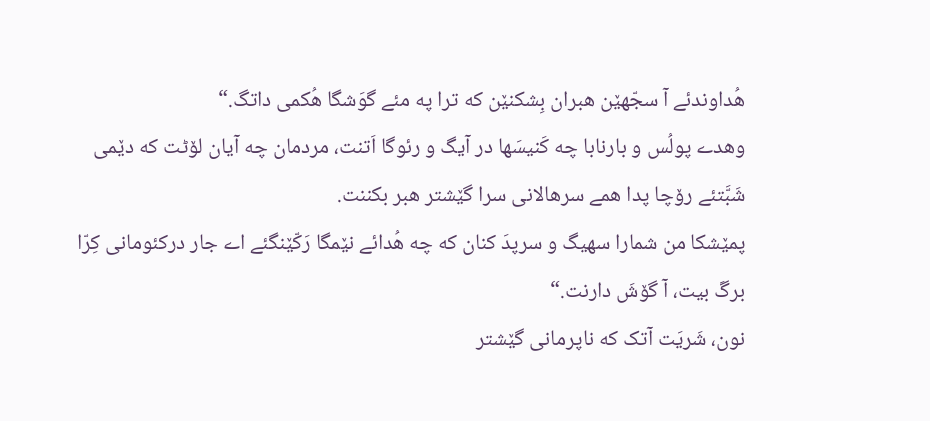هُداوندئے آ سجّهێن هبران بِشکنێن که ترا په مئے گوَشگا هُکمی داتگ.“
وهدے پولُس و بارنابا چه کَنیسَها در آیگ و رئوگا اَتنت، مردمان چه آیان لۆٹت که دێمی شَبَّتئے رۆچا پدا همے سرهالانی سرا گێشتر هبر بکننت.
پمێشکا من شمارا سهیگ و سرپدَ کنان که چه هُدائے نێمگا رَکّێنگئے اے جار درکئومانی کِرّا برگَ بیت، آ گۆشَ دارنت.“
نون، شَریَت آتک که ناپرمانی گێشتر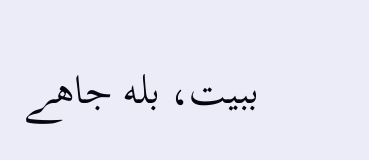ببیت، بله جاهے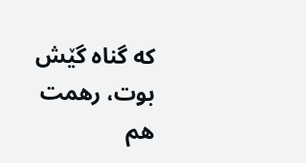که گناه گێش بوت، رهمت هم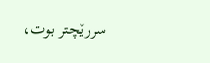سررێچتر بوت،